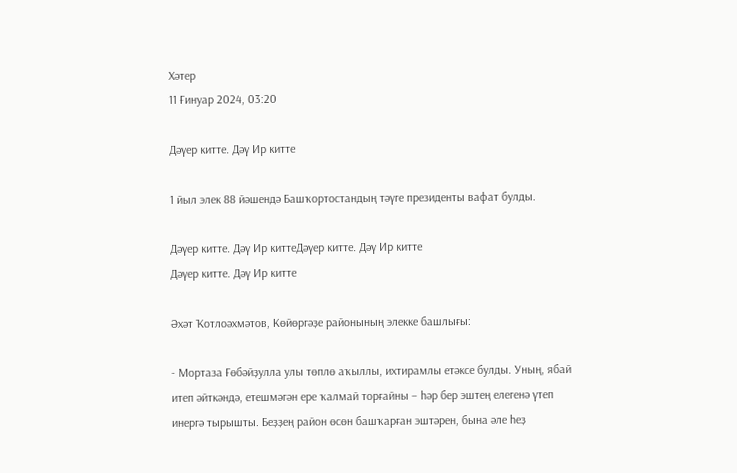Хәтер
11 Ғинуар 2024, 03:20

Дәүер китте. Дәү Ир китте

1 йыл элек 88 йәшендә Башҡортостандың тәүге президенты вафат булды.

Дәүер китте. Дәү Ир киттеДәүер китте. Дәү Ир китте
Дәүер китте. Дәү Ир китте

Әхәт Ҡотлоәхмәтов, Көйөргәҙе районының элекке башлығы:

- Мортаза Ғөбәйҙулла улы төплө аҡыллы, ихтирамлы етәксе булды. Уның, ябай итеп әйткәндә, етешмәгән ере ҡалмай торғайны – һәр бер эштең елегенә үтеп инергә тырышты. Беҙҙең район өсөн башҡарған эштәрен, бына әле һеҙ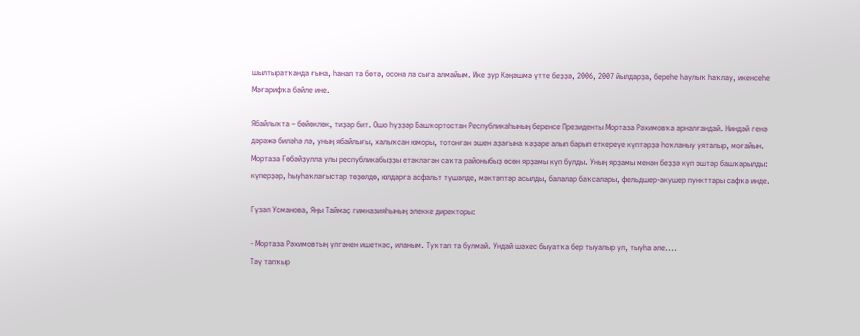шылтыратҡанда ғына, һанап та бөтә, осона ла сыға алмайым. Ике ҙур Кәңәшмә үтте беҙҙә, 2006, 2007 йылдарҙа, береһе Һаулыҡ һаҡлау, икенсеһе Мәғарифҡа бәйле ине.

Ябайлыҡта – бөйөклөк, тиҙәр бит. Ошо һүҙҙәр Башҡортостан Республикаһының беренсе Президенты Мортаза Рәхимовҡа арналғандай. Ниндәй генә дәрәжә биләһә лә, уның ябайлығы, халыҡсан юморы, тотонған эшен аҙағына ҡәҙәре алып барып еткереүе күптәрҙә һоҡланыу уяталыр, моғайын. Мортаза Ғөбәйҙулла улы республикабыҙҙы етәкләгән саҡта районыбыҙ өсөн ярҙамы күп булды. Уның ярҙамы менән беҙҙә күп эштәр башҡарылды: күперҙәр, һыуһаҡлағыстар төҙөлдө, юлдарға асфальт түшәлде, мәктәптәр асылды, балалар баҡсалары, фельдшер-акушер пункттары сафҡа инде.

Гүзәл Усманова, Яңы Таймаҫ гимназияһының элекке директоры:

- Мортаза Рәхимовтың үлгәнен ишеткәс, иланым. Туҡтап та булмай. Ундай шәхес быуатҡа бер тыуалыр ул, тыуһа әле....
Тәү тапҡыр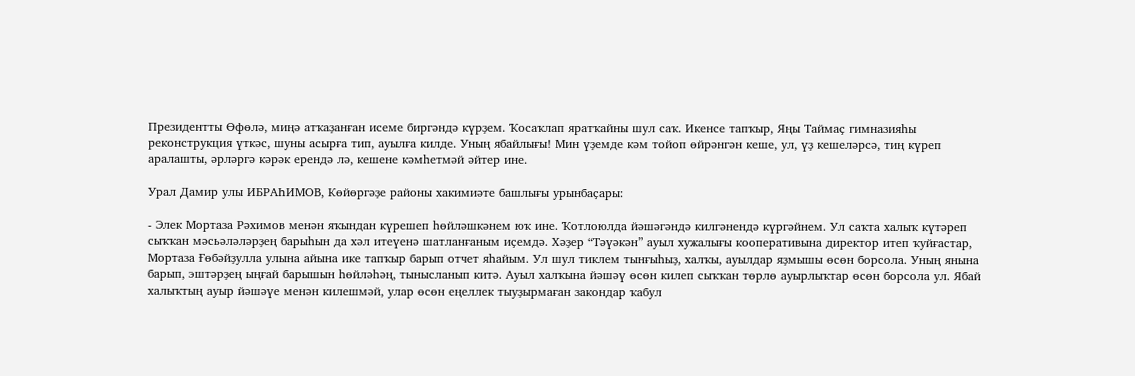Президентты Өфөлә, миңә атҡаҙанған исеме биргәндә күрҙем. Ҡосаҡлап яратҡайны шул саҡ. Икенсе тапҡыр, Яңы Таймаҫ гимназияһы реконструкция үткәс, шуны асырға тип, ауылға килде. Уның ябайлығы! Мин үҙемде кәм тойоп өйрәнгән кеше, ул, үҙ кешеләрсә, тиң күреп аралашты, әрләргә кәрәк ерендә лә, кешене кәмһетмәй әйтер ине.

Урал Дамир улы ИБРАҺИМОВ, Көйөргәҙе районы хакимиәте башлығы урынбаҫары:

- Элек Мортаза Рәхимов менән яҡындан күрешеп һөйләшкәнем юҡ ине. Ҡотлоюлда йәшәгәндә килгәнендә күргәйнем. Ул саҡта халыҡ күтәреп сыҡҡан мәсьәләләрҙең барыһын да хәл итеүенә шатланғаным иҫемдә. Хәҙер “Тәүәкән” ауыл хужалығы кооперативына директор итеп ҡуйғастар, Мортаза Ғөбәйҙулла улына айына ике тапҡыр барып отчет яһайым. Ул шул тиклем тынғыһыҙ, халҡы, ауылдар яҙмышы өсөн борсола. Уның янына барып, эштәрҙең ыңғай барышын һөйләһәң, тынысланып китә. Ауыл халҡына йәшәү өсөн килеп сыҡҡан төрлө ауырлыҡтар өсөн борсола ул. Ябай халыҡтың ауыр йәшәүе менән килешмәй, улар өсөн еңеллек тыуҙырмаған закондар ҡабул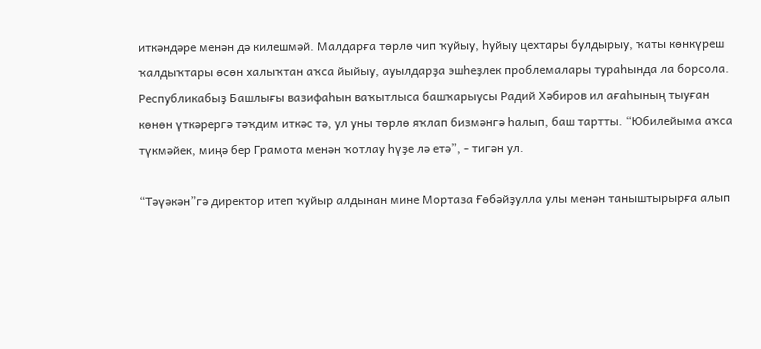иткәндәре менән дә килешмәй. Малдарға төрлө чип ҡуйыу, һуйыу цехтары булдырыу, ҡаты көнкүреш ҡалдыҡтары өсөн халыҡтан аҡса йыйыу, ауылдарҙа эшһеҙлек проблемалары тураһында ла борсола. Республикабыҙ Башлығы вазифаһын ваҡытлыса башҡарыусы Радий Хәбиров ил ағаһының тыуған көнөн үткәрергә тәҡдим иткәс тә, ул уны төрлө яҡлап бизмәнгә һалып, баш тартты. “Юбилейыма аҡса түкмәйек, миңә бер Грамота менән ҡотлау һүҙе лә етә”, - тигән ул.

“Тәүәкән”гә директор итеп ҡуйыр алдынан мине Мортаза Ғөбәйҙулла улы менән таныштырырға алып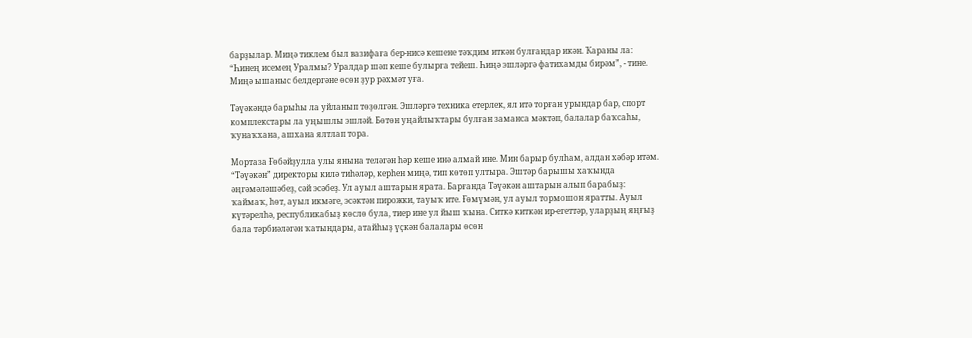барҙылар. Миңә тиклем был вазифаға бер-нисә кешене тәҡдим иткән булғандар икән. Ҡараны ла: “Һинең исемең Уралмы? Уралдар шәп кеше булырға тейеш. Һиңә эшләргә фатихамды бирәм”, - тине. Миңә ышаныс белдергәне өсөн ҙур рәхмәт уға.

Тәүәкәндә барыһы ла уйланып төҙөлгән. Эшләргә техника етерлек, ял итә торған урындар бар, спорт комплекстары ла уңышлы эшләй. Бөтөн уңайлыҡтары булған заманса мәктәп, балалар баҡсаһы, ҡунаҡхана, ашхана ялтлап тора.

Мортаза Ғөбәйҙулла улы янына теләгән һәр кеше инә алмай ине. Мин барыр булһам, алдан хәбәр итәм. “Тәүәкән” директоры килә тиһәләр, керһен миңә, тип көтөп ултыра. Эштәр барышы хаҡында әңгәмәләшәбеҙ, сәй эсәбеҙ. Ул ауыл аштарын ярата. Барғанда Тәүәкән аштарын алып барабыҙ: ҡаймаҡ, һөт, ауыл икмәге, эсәктән пирожки, тауыҡ ите. Ғөмүмән, ул ауыл тормошон яратты. Ауыл күтәрелһә, республикабыҙ көслө була, тиер ине ул йыш ҡына. Ситкә киткән ир-егеттәр, уларҙың яңғыҙ бала тәрбиәләгән ҡатындары, атайһыҙ үҫкән балалары өсөн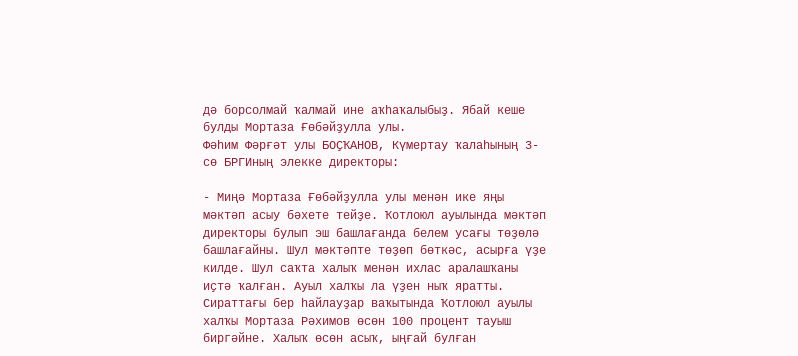дә борсолмай ҡалмай ине аҡһаҡалыбыҙ. Ябай кеше булды Мортаза Ғөбәйҙулла улы.
Фәһим Фәрғәт улы БОҪҠАНОВ, Күмертау ҡалаһының 3-сө БРГИның элекке директоры:

- Миңә Мортаза Ғөбәйҙулла улы менән ике яңы мәктәп асыу бәхете тейҙе. Ҡотлоюл ауылында мәктәп директоры булып эш башлағанда белем усағы төҙөлә башлағайны. Шул мәктәпте төҙөп бөткәс, асырға үҙе килде. Шул саҡта халыҡ менән ихлас аралашҡаны иҫтә ҡалған. Ауыл халҡы ла үҙен ныҡ яратты. Сираттағы бер һайлауҙар ваҡытында Ҡотлоюл ауылы халҡы Мортаза Рәхимов өсөн 100 процент тауыш биргәйне. Халыҡ өсөн асыҡ, ыңғай булған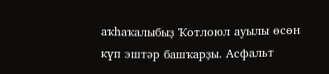аҡһаҡалыбыҙ Ҡотлоюл ауылы өсөн күп эштәр башҡарҙы. Асфальт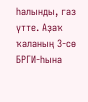һалынды, газ үтте. Аҙаҡ ҡаланың 3-сө БРГИ-һына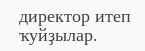директор итеп ҡуйҙылар.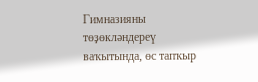Гимназияны төҙөкләндереү ваҡытында, өс тапҡыр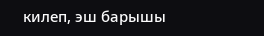килеп, эш барышы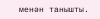менән танышты.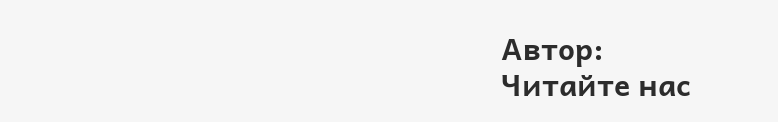Автор:
Читайте нас